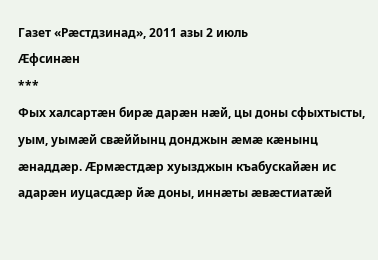Газет «Рæстдзинад», 2011 азы 2 июль
Æфсинæн
***
Фых халсартæн бирæ дарæн нæй, цы доны сфыхтысты, уым, уымæй свæййынц донджын æмæ кæнынц æнаддæр. Æрмæстдæр хуызджын къабускайæн ис адарæн иуцасдæр йæ доны, иннæты æвæстиатæй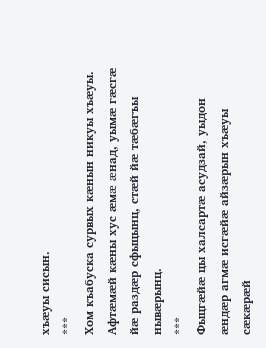хъæуы сисын.
***
Хом къабуска сурвых кæнын никуы хъæуы. Афтæмæй кæны хус æмæ æнад, уымæ гæсгæ йæ раздæр сфыцынц, стæй йæ тæбæгъы нывæрынц.
***
Фыцгæйæ цы халсартæ асудзай, уыдон æндæр агмæ исгæйæ айзæрын хъæуы сæкæрæй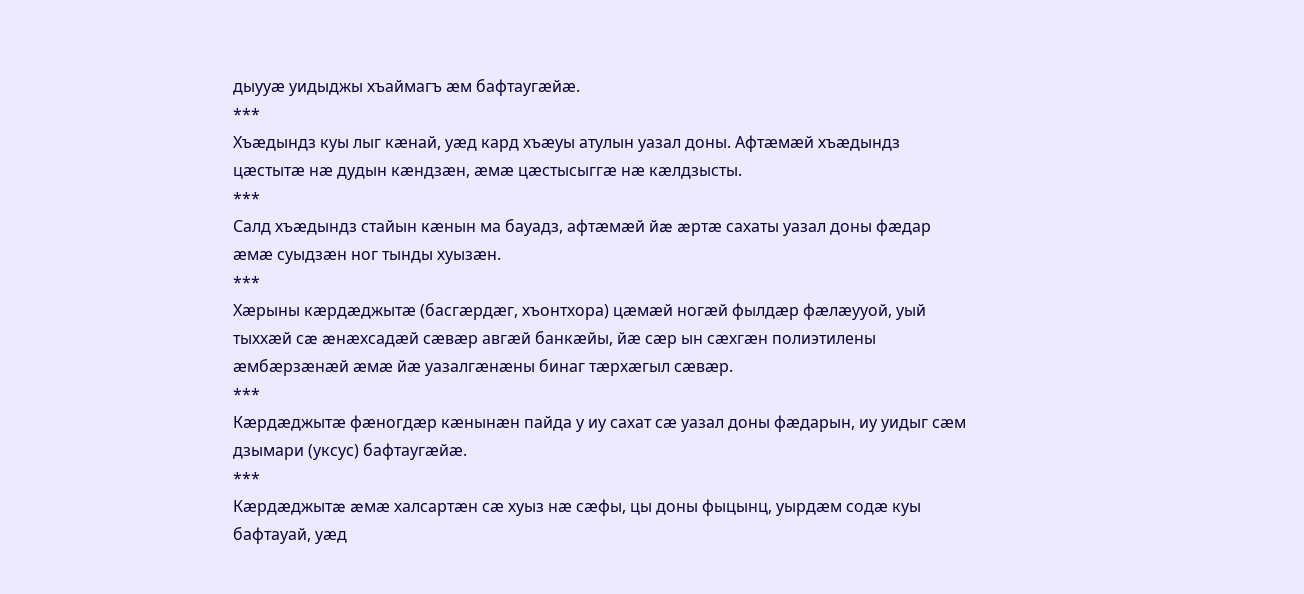дыууæ уидыджы хъаймагъ æм бафтаугæйæ.
***
Хъæдындз куы лыг кæнай, уæд кард хъæуы атулын уазал доны. Афтæмæй хъæдындз цæстытæ нæ дудын кæндзæн, æмæ цæстысыггæ нæ кæлдзысты.
***
Салд хъæдындз стайын кæнын ма бауадз, афтæмæй йæ æртæ сахаты уазал доны фæдар æмæ суыдзæн ног тынды хуызæн.
***
Хæрыны кæрдæджытæ (басгæрдæг, хъонтхора) цæмæй ногæй фылдæр фæлæууой, уый тыххæй сæ æнæхсадæй сæвæр авгæй банкæйы, йæ сæр ын сæхгæн полиэтилены æмбæрзæнæй æмæ йæ уазалгæнæны бинаг тæрхæгыл сæвæр.
***
Кæрдæджытæ фæногдæр кæнынæн пайда у иу сахат сæ уазал доны фæдарын, иу уидыг сæм дзымари (уксус) бафтаугæйæ.
***
Кæрдæджытæ æмæ халсартæн сæ хуыз нæ сæфы, цы доны фыцынц, уырдæм содæ куы бафтауай, уæд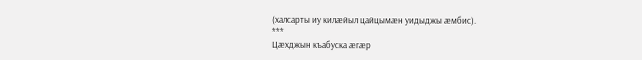(халсарты иу килæйыл цайцымæн уидыджы æмбис).
***
Цæхджын къабуска æгæр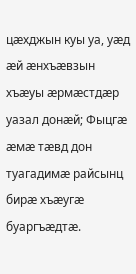цæхджын куы уа, уæд æй æнхъæвзын хъæуы æрмæстдæр уазал донæй; Фыцгæ æмæ тæвд дон туагадимæ райсынц бирæ хъæугæ буаргъæдтæ.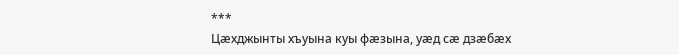***
Цæхджынты хъуына куы фæзына, уæд сæ дзæбæх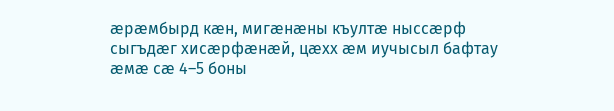æрæмбырд кæн, мигæнæны къултæ ныссæрф сыгъдæг хисæрфæнæй, цæхх æм иучысыл бафтау æмæ сæ 4–5 боны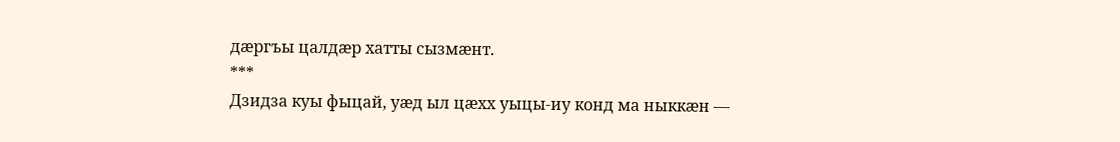дæргъы цалдæр хатты сызмæнт.
***
Дзидза куы фыцай, уæд ыл цæхх уыцы-иу конд ма ныккæн —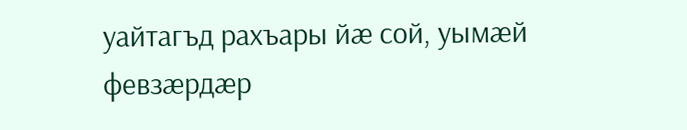уайтагъд рахъары йæ сой, уымæй февзæрдæр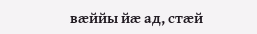вæййы йæ ад, стæй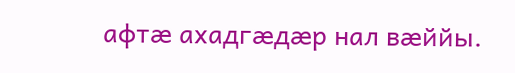афтæ ахадгæдæр нал вæййы.